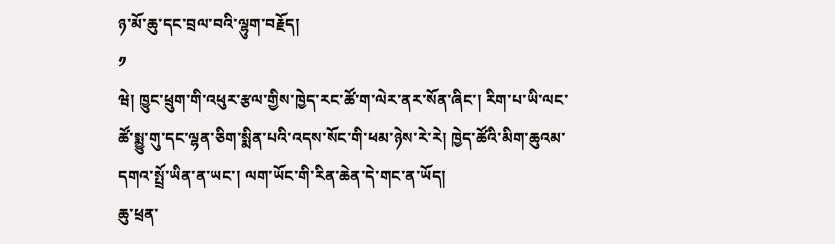ཉ་མོ་ཆུ་དང་བྲལ་བའི་ལྷུག་བརྗོད།
༡
ཝེ། ཁྱུང་ཕྲུག་གི་འཕུར་རྩལ་གྱིས་ཁྱེད་རང་ཚོ་ག་ལེར་ནར་སོན་ཞིང་། རིག་པ་ཡི་ལང་ཚོ་སྨྱུ་གུ་དང་ལྷན་ཅིག་སྨིན་པའི་འདས་སོང་གི་ཕམ་ཉེས་རེ་རེ། ཁྱེད་ཚོའི་མིག་ཆུའམ་དགའ་སྤྲོ་ཡིན་ན་ཡང་། ལག་ཡོང་གི་རིན་ཆེན་དེ་གང་ན་ཡོད།
ཆུ་ཕྲན་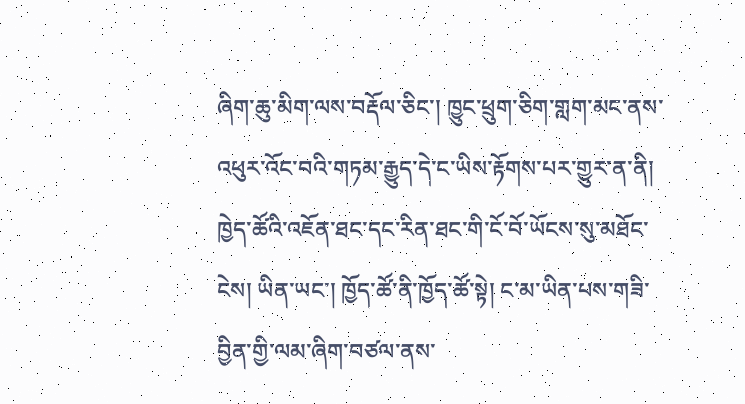ཞིག་ཆུ་མིག་ལས་བརྡོལ་ཅིང་། ཁྱུང་ཕྲུག་ཅིག་གླག་མང་ནས་འཕུར་འོང་བའི་གཏམ་རྒྱུད་དེ་ང་ཡིས་རྟོགས་པར་གྱུར་ན་ནི། ཁྱེད་ཚོའི་འཇོན་ཐང་དང་རིན་ཐང་གི་ངོ་བོ་ཡོངས་སུ་མཐོང་ངེས། ཡིན་ཡང་། ཁྱོད་ཚོ་ནི་ཁྱོད་ཚོ་སྟེ། ང་མ་ཡིན་པས་གཟི་བྱིན་གྱི་ལམ་ཞིག་བཙལ་ནས་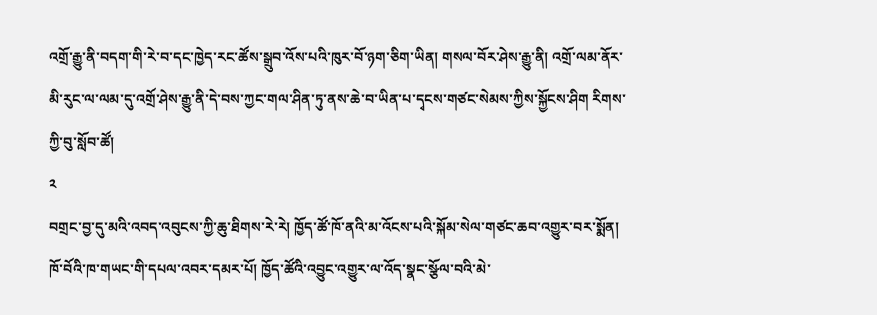འགྲོ་རྒྱུ་ནི་བདག་གི་རེ་བ་དང་ཁྱེད་རང་ཚོས་སྒྲུབ་འོས་པའི་ཁུར་བོ་ཉག་ཅིག་ཡིན། གསལ་བོར་ཤེས་རྒྱུ་ནི། འགྲོ་ལམ་ནོར་མི་རུང་ལ་ལམ་དུ་འགྲོ་ཤེས་རྒྱུ་ནི་དེ་བས་ཀྱང་གལ་ཤིན་ཏུ་ནས་ཆེ་བ་ཡིན་པ་དྭངས་གཙང་སེམས་ཀྱིས་སྐྱོངས་ཤིག རིགས་ཀྱི་བུ་སློབ་ཚོ།
༢
བགྲང་བྱ་དུ་མའི་འབད་འབུངས་ཀྱི་ཆུ་ཐིགས་རེ་རེ། ཁྱོད་ཚོ་ཁོ་ནའི་མ་འོངས་པའི་སྐོམ་སེལ་གཙང་ཆབ་འགྱུར་བར་སྨོན། ཁོ་བོའི་ཁ་གཡང་གི་དཔལ་འབར་དམར་པོ། ཁྱོད་ཚོའི་འབྱུང་འགྱུར་ལ་འོད་སྣང་སྩོལ་བའི་མེ་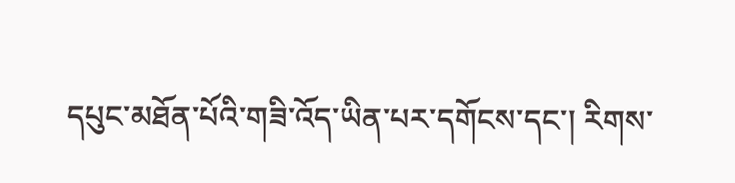དཔུང་མཐོན་པོའི་གཟི་འོད་ཡིན་པར་དགོངས་དང་། རིགས་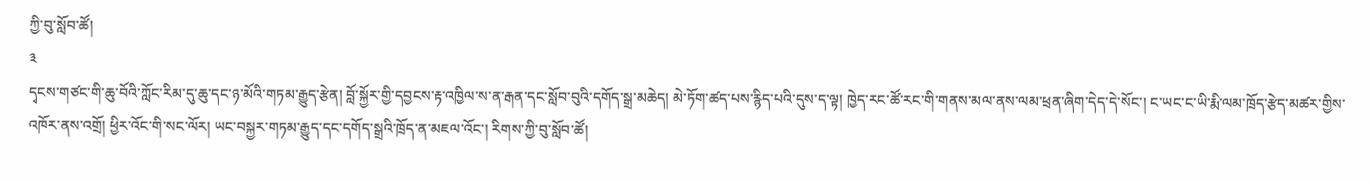ཀྱི་བུ་སློབ་ཚོ།
༣
དྭངས་གཙང་གི་ཆུ་བོའི་ཀློང་རིམ་དུ་ཆུ་དང་ཉ་མོའི་གཏམ་རྒྱུད་རྩེན། བློ་སྐྱོར་གྱི་དབྱངས་རྟ་འཁྱིལ་ས་ན་རྒན་དང་སློབ་བུའི་དགོད་སྒྲ་མཆེད། མེ་ཏོག་ཚད་པས་རྙིད་པའི་དུས་ད་ལྟ། ཁྱེད་རང་ཚོ་རང་གི་གནས་མལ་ནས་ལམ་ཕྲན་ཞིག་དེད་དེ་སོང་། ང་ཡང་ང་ཡི་རྨི་ལམ་ཁྲོད་རྩེད་མཚར་གྱིས་འཁོར་ནས་འགྲོ། ཕྱིར་འོང་གི་སང་ལོར། ཡང་བསྐྱར་གཏམ་རྒྱུད་དང་དགོད་སྒྲའི་ཁྲོད་ན་མཇལ་འོང་། རིགས་ཀྱི་བུ་སློབ་ཚོ།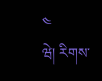༤
ཝེ། རིགས་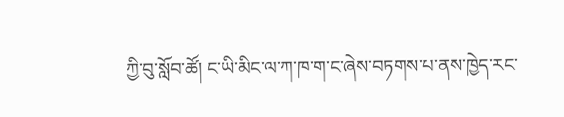ཀྱི་བུ་སློབ་ཚོ། ང་ཡི་མིང་ལ་ཀ་ཁ་ག་ང་ཞེས་བཏགས་པ་ནས་ཁྱེད་རང་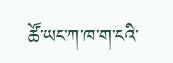ཚོ་ཡང་ཀ་ཁ་ག་ངའི་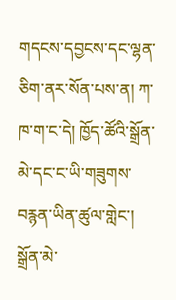གདངས་དབྱངས་དང་ལྷན་ཅིག་ནར་སོན་པས་ན། ཀ་ཁ་ག་ང་དེ། ཁྱོད་ཚོའི་སྒྲོན་མེ་དང་ང་ཡི་གཟུགས་བརྙན་ཡིན་ཚུལ་གླེང་། སྒྲོན་མེ་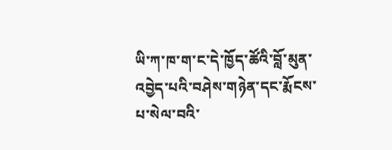ཡི་ཀ་ཁ་ག་ང་དེ་ཁྱོད་ཚོའི་བློ་མུན་འབྱེད་པའི་བཤེས་གཉེན་དང་རྨོངས་པ་སེལ་བའི་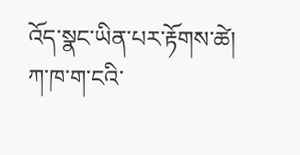འོད་སྣང་ཡིན་པར་རྟོགས་ཚེ། ཀ་ཁ་ག་ངའི་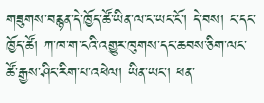གཟུགས་བརྙན་དེ་ཁྱོད་ཚོ་ཡིན་ལ་ང་ཡང་ངོ་། དེ་བས། ང་དང་ཁྱོད་ཚོ། ཀ་ཁ་ག་ངའི་འགྱུར་ཁུགས་དང་ཆབས་ཅིག་ལང་ཚོ་རྒྱས་ཤིང་རིག་པ་འཕེལ། ཡིན་ཡང་། ཕན་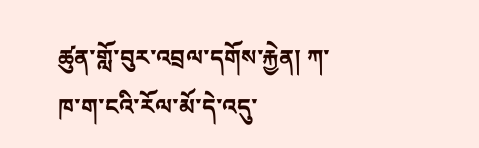ཚུན་གློ་བུར་འབྲལ་དགོས་རྐྱེན། ཀ་ཁ་ག་ངའི་རོལ་མོ་དེ་འདུ་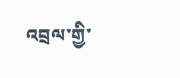འབྲལ་གྱི་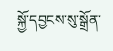སྐྱོ་དབྱངས་སུ་སྒྲོན་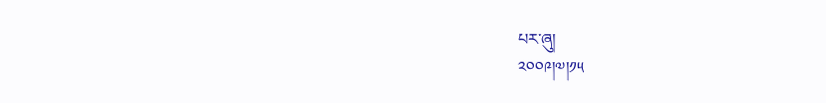པར་ཞུ།
༢༠༠༩།༧།༡༥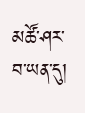མཚོ་ཤར་བ་ཡན་དུ།